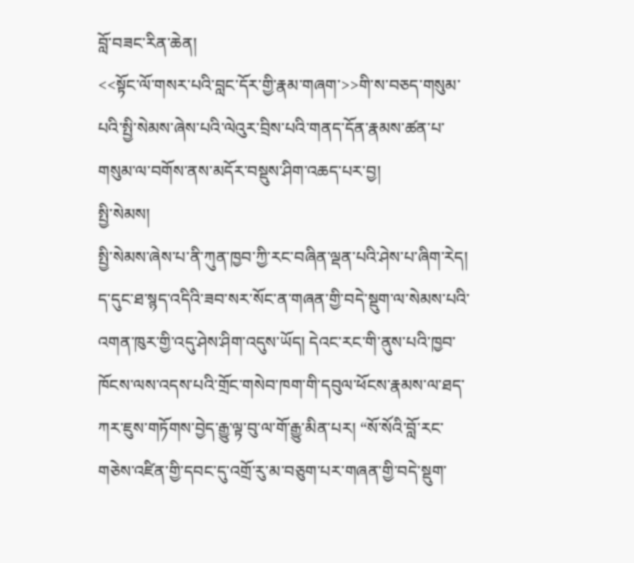བློ་བཟང་རིན་ཆེན།
<<སྟོང་ལོ་གསར་པའི་བླང་དོར་གྱི་རྣམ་གཞག་>>གི་ས་བཅད་གསུམ་པའི་སྤྱི་སེམས་ཞེས་པའི་ལེའུར་བྲིས་པའི་གནད་དོན་རྣམས་ཚན་པ་གསུམ་ལ་བགོས་ནས་མདོར་བསྡུས་ཤིག་འཆད་པར་བྱ།
སྤྱི་སེམས།
སྤྱི་སེམས་ཞེས་པ་ནི་ཀུན་ཁྱབ་ཀྱི་རང་བཞིན་ལྡན་པའི་ཤེས་པ་ཞིག་རེད། ད་དུང་ཐ་སྙད་འདིའི་ཟབ་སར་སོང་ན་གཞན་གྱི་བདེ་སྡུག་ལ་སེམས་པའི་འགན་ཁུར་གྱི་འདུ་ཤེས་ཤིག་འདུས་ཡོད། དེའང་རང་གི་ནུས་པའི་ཁྱབ་ཁོངས་ལས་འདས་པའི་གྲོང་གསེབ་ཁག་གི་དབུལ་ཕོངས་རྣམས་ལ་ཐད་ཀར་ཇུས་གཏོགས་བྱེད་རྒྱུ་ལྟ་བུ་ལ་གོ་རྒྱུ་མིན་པར། “སོ་སོའི་བློ་རང་གཅེས་འཛིན་གྱི་དབང་དུ་འགྲོ་རུ་མ་བཅུག་པར་གཞན་གྱི་བདེ་སྡུག་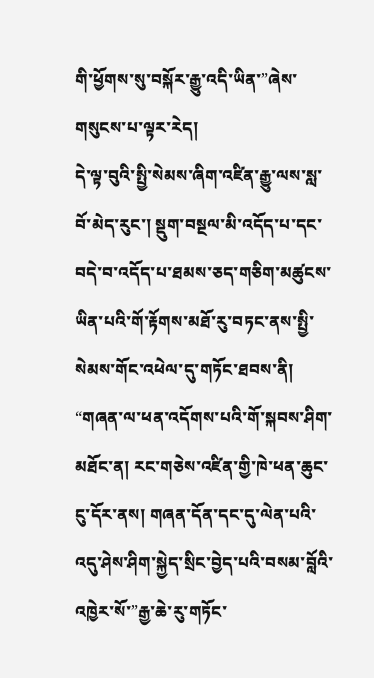གི་ཕྱོགས་སུ་བསྐོར་རྒྱུ་འདི་ཡིན་”ཞེས་གསུངས་པ་ལྟར་རེད།
དེ་ལྟ་བུའི་སྤྱི་སེམས་ཞིག་འཛིན་རྒྱུ་ལས་སླ་བོ་མེད་རུང་། སྡུག་བསྔལ་མི་འདོད་པ་དང་བདེ་བ་འདོད་པ་ཐམས་ཅད་གཅིག་མཚུངས་ཡིན་པའི་གོ་རྟོགས་མཐོ་རུ་བཏང་ནས་སྤྱི་སེམས་གོང་འཕེལ་དུ་གཏོང་ཐབས་ནི། “གཞན་ལ་ཕན་འདོགས་པའི་གོ་སྐབས་ཤིག་མཐོང་ན། རང་གཅེས་འཛིན་གྱི་ཁེ་ཕན་ཆུང་ངུ་དོར་ནས། གཞན་དོན་དང་དུ་ལེན་པའི་འདུ་ཤེས་ཤིག་སྐྱེད་སྲིང་བྱེད་པའི་བསམ་བློའི་འཁྱེར་སོ་”རྒྱ་ཆེ་རུ་གཏོང་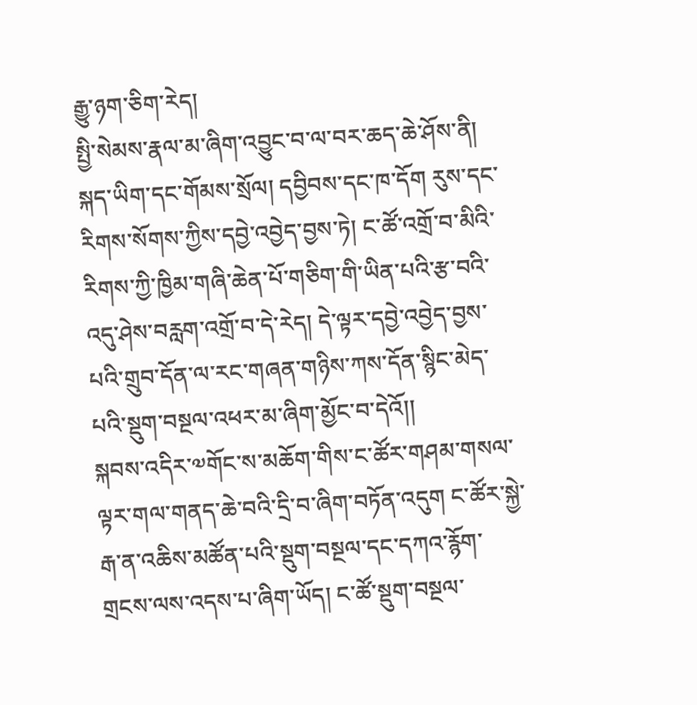རྒྱུ་ཉག་ཅིག་རེད།
སྤྱི་སེམས་རྣལ་མ་ཞིག་འབྱུང་བ་ལ་བར་ཆད་ཆེ་ཤོས་ནི། སྐད་ཡིག་དང་གོམས་སྲོལ། དབྱིབས་དང་ཁ་དོག རུས་དང་རིགས་སོགས་ཀྱིས་དབྱེ་འབྱེད་བྱས་ཏེ། ང་ཚོ་འགྲོ་བ་མིའི་རིགས་ཀྱི་ཁྱིམ་གཞི་ཆེན་པོ་གཅིག་གི་ཡིན་པའི་རྩ་བའི་འདུ་ཤེས་བརླག་འགྲོ་བ་དེ་རེད། དེ་ལྟར་དབྱེ་འབྱེད་བྱས་པའི་གྲུབ་དོན་ལ་རང་གཞན་གཉིས་ཀས་དོན་སྙིང་མེད་པའི་སྡུག་བསྔལ་འཕར་མ་ཞིག་མྱོང་བ་དེའོ།།
སྐབས་འདིར་༧གོང་ས་མཆོག་གིས་ང་ཚོར་གཤམ་གསལ་ལྟར་གལ་གནད་ཆེ་བའི་དྲི་བ་ཞིག་བཏོན་འདུག ང་ཚོར་སྐྱེ་རྒ་ན་འཆིས་མཚོན་པའི་སྡུག་བསྔལ་དང་དཀའ་རྙོག་གྲངས་ལས་འདས་པ་ཞིག་ཡོད། ང་ཚོ་སྡུག་བསྔལ་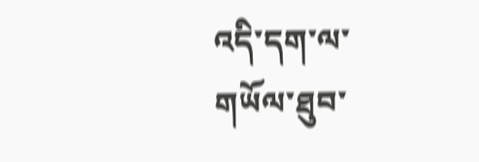འདི་དག་ལ་གཡོལ་ཐུབ་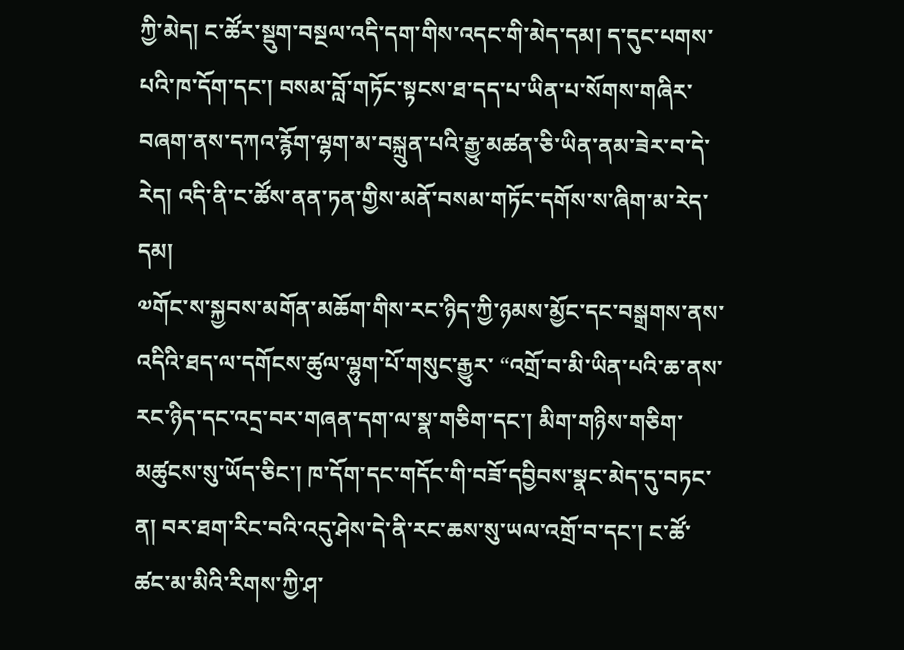ཀྱི་མེད། ང་ཚོར་སྡུག་བསྔལ་འདི་དག་གིས་འདང་གི་མེད་དམ། ད་དུང་པགས་པའི་ཁ་དོག་དང་། བསམ་བློ་གཏོང་སྟངས་ཐ་དད་པ་ཡིན་པ་སོགས་གཞིར་བཞག་ནས་དཀའ་རྙོག་ལྷག་མ་བསྐྲུན་པའི་རྒྱུ་མཚན་ཅི་ཡིན་ནམ་ཟེར་བ་དེ་རེད། འདི་ནི་ང་ཚོས་ནན་ཏན་གྱིས་མནོ་བསམ་གཏོང་དགོས་ས་ཞིག་མ་རེད་དམ།
༧གོང་ས་སྐྱབས་མགོན་མཆོག་གིས་རང་ཉིད་ཀྱི་ཉམས་མྱོང་དང་བསྒྲགས་ནས་འདིའི་ཐད་ལ་དགོངས་ཚུལ་ལྷུག་པོ་གསུང་རྒྱུར་ “འགྲོ་བ་མི་ཡིན་པའི་ཆ་ནས་རང་ཉིད་དང་འདྲ་བར་གཞན་དག་ལ་སྣ་གཅིག་དང་། མིག་གཉིས་གཅིག་མཚུངས་སུ་ཡོད་ཅིང་། ཁ་དོག་དང་གདོང་གི་བཟོ་དབྱིབས་སྣང་མེད་དུ་བཏང་ན། བར་ཐག་རིང་བའི་འདུ་ཤེས་དེ་ནི་རང་ཆས་སུ་ཡལ་འགྲོ་བ་དང་། ང་ཚོ་ཚང་མ་མིའི་རིགས་ཀྱི་ཤ་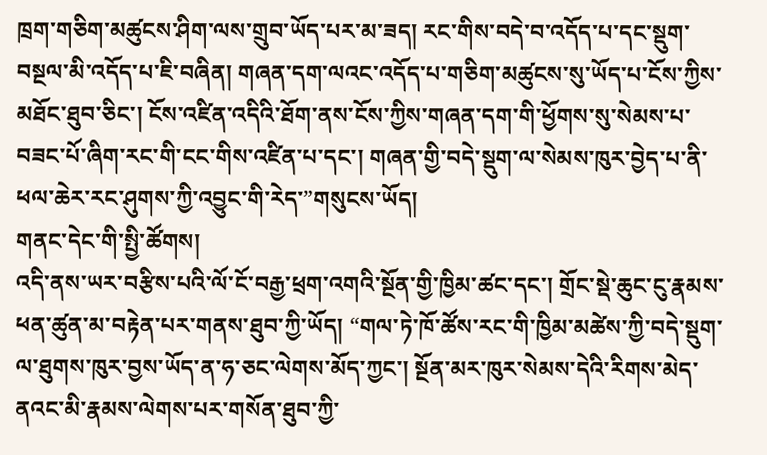ཁྲག་གཅིག་མཚུངས་ཤིག་ལས་གྲུབ་ཡོད་པར་མ་ཟད། རང་གིས་བདེ་བ་འདོད་པ་དང་སྡུག་བསྔལ་མི་འདོད་པ་ཇི་བཞིན། གཞན་དག་ལའང་འདོད་པ་གཅིག་མཚུངས་སུ་ཡོད་པ་ངོས་ཀྱིས་མཐོང་ཐུབ་ཅིང་། ངོས་འཛིན་འདིའི་ཐོག་ནས་ངོས་ཀྱིས་གཞན་དག་གི་ཕྱོགས་སུ་སེམས་པ་བཟང་པོ་ཞིག་རང་གི་ངང་གིས་འཛིན་པ་དང་། གཞན་གྱི་བདེ་སྡུག་ལ་སེམས་ཁུར་བྱེད་པ་ནི་ཕལ་ཆེར་རང་ཤུགས་ཀྱི་འབྱུང་གི་རེད་”གསུངས་ཡོད།
གནང་དེང་གི་སྤྱི་ཚོགས།
འདི་ནས་ཡར་བརྩིས་པའི་ལོ་ངོ་བརྒྱ་ཕྲག་འགའི་སྔོན་གྱི་ཁྱིམ་ཚང་དང་། གྲོང་སྡེ་ཆུང་ངུ་རྣམས་ཕན་ཚུན་མ་བརྟེན་པར་གནས་ཐུབ་ཀྱི་ཡོད། “གལ་ཏེ་ཁོ་ཚོས་རང་གི་ཁྱིམ་མཚེས་ཀྱི་བདེ་སྡུག་ལ་ཐུགས་ཁུར་བྱས་ཡོད་ན་ཧ་ཅང་ལེགས་མོད་ཀྱང་། སྔོན་མར་ཁུར་སེམས་དེའི་རིགས་མེད་ནའང་མི་རྣམས་ལེགས་པར་གསོན་ཐུབ་ཀྱི་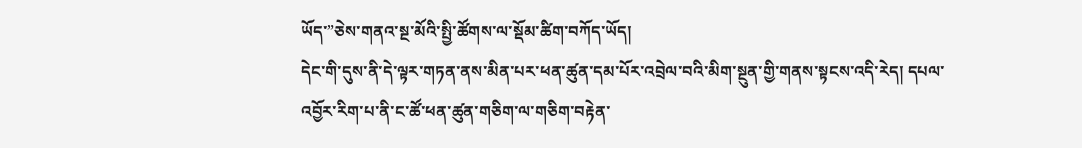ཡོད་”ཅེས་གནའ་སྔ་མོའི་སྤྱི་ཚོགས་ལ་སྡོམ་ཚིག་བཀོད་ཡོད།
དེང་གི་དུས་ནི་དེ་ལྟར་གཏན་ནས་མིན་པར་ཕན་ཚུན་དམ་པོར་འབྲེལ་བའི་མིག་སྔུན་གྱི་གནས་སྟངས་འདི་རེད། དཔལ་འབྱོར་རིག་པ་ནི་ང་ཚོ་ཕན་ཚུན་གཅིག་ལ་གཅིག་བརྟེན་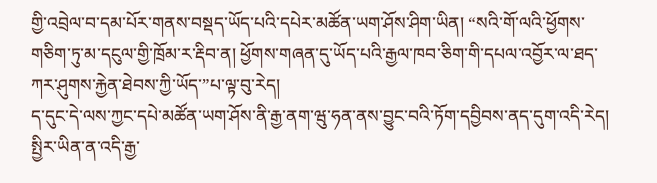གྱི་འབྲེལ་བ་དམ་པོར་གནས་བསྡད་ཡོད་པའི་དཔེར་མཚོན་ཡག་ཤོས་ཤིག་ཡིན། “སའི་གོ་ལའི་ཕྱོགས་གཅིག་ཏུ་མ་དངུལ་གྱི་ཁྲོམ་ར་རྡིབ་ན། ཕྱོགས་གཞན་དུ་ཡོད་པའི་རྒྱལ་ཁབ་ཅིག་གི་དཔལ་འབྱོར་ལ་ཐད་ཀར་ཤུགས་རྐྱེན་ཐེབས་ཀྱི་ཡོད་”པ་ལྟ་བུ་རེད།
ད་དུང་དེ་ལས་ཀྱང་དཔེ་མཚོན་ཡག་ཤོས་ནི་རྒྱ་ནག་ཝུ་ཧན་ནས་བྱུང་བའི་ཏོག་དབྱིབས་ནད་དུག་འདི་རེད། སྤྱིར་ཡིན་ན་འདི་རྒྱ་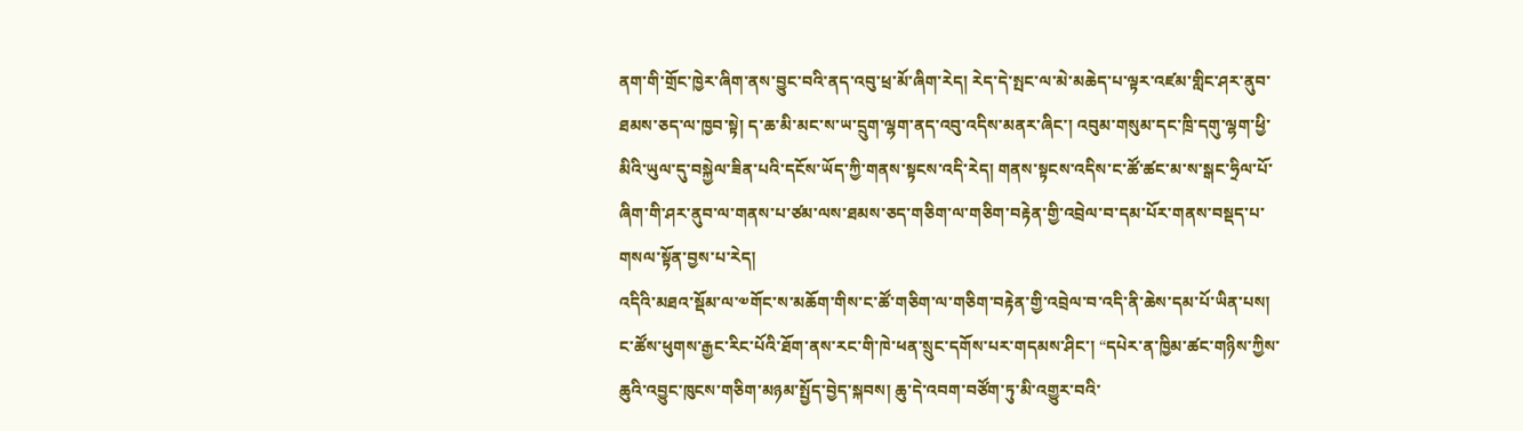ནག་གི་གྲོང་ཁྱེར་ཞིག་ནས་བྱུང་བའི་ནད་འབུ་ཕྲ་མོ་ཞིག་རེད། རེད་དེ་སྤང་ལ་མེ་མཆེད་པ་ལྟར་འཛམ་གླིང་ཤར་ནུབ་ཐམས་ཅད་ལ་ཁྱབ་སྟེ། ད་ཆ་མི་མང་ས་ཡ་དྲུག་ལྷག་ནད་འབུ་འདིས་མནར་ཞིང་། འབུམ་གསུམ་དང་ཁྲི་དགུ་ལྷག་ཕྱི་མིའི་ཡུལ་དུ་བསྐྱེལ་ཟིན་པའི་དངོས་ཡོད་ཀྱི་གནས་སྟངས་འདི་རེད། གནས་སྟངས་འདིས་ང་ཚོ་ཚང་མ་ས་སྒང་ཧྲིལ་པོ་ཞིག་གི་ཤར་ནུབ་ལ་གནས་པ་ཙམ་ལས་ཐམས་ཅད་གཅིག་ལ་གཅིག་བརྟེན་གྱི་འབྲེལ་བ་དམ་པོར་གནས་བསྡད་པ་གསལ་སྟོན་བྱས་པ་རེད།
འདིའི་མཐའ་སྡོམ་ལ་༧གོང་ས་མཆོག་གིས་ང་ཚོ་གཅིག་ལ་གཅིག་བརྟེན་གྱི་འབྲེལ་བ་འདི་ནི་ཆེས་དམ་པོ་ཡིན་པས། ང་ཚོས་ཕུགས་རྒྱང་རིང་པོའི་ཐོག་ནས་རང་གི་ཁེ་ཕན་སྲུང་དགོས་པར་གདམས་ཤིང་། “དཔེར་ན་ཁྱིམ་ཚང་གཉིས་ཀྱིས་ཆུའི་འབྱུང་ཁུངས་གཅིག་མཉམ་སྤྱོད་བྱེད་སྐབས། ཆུ་དེ་འབག་བཙོག་ཏུ་མི་འགྱུར་བའི་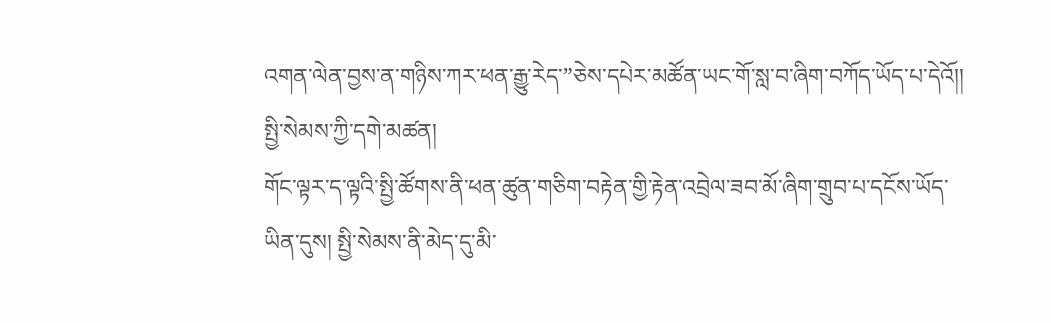འགན་ལེན་བྱས་ན་གཉིས་ཀར་ཕན་རྒྱུ་རེད་”ཅེས་དཔེར་མཚོན་ཡང་གོ་སླ་བ་ཞིག་བཀོད་ཡོད་པ་དེའོ།།
སྤྱི་སེམས་ཀྱི་དགེ་མཚན།
གོང་ལྟར་ད་ལྟའི་སྤྱི་ཚོགས་ནི་ཕན་ཚུན་གཅིག་བརྟེན་གྱི་རྟེན་འབྲེལ་ཟབ་མོ་ཞིག་གྲུབ་པ་དངོས་ཡོད་ཡིན་དུས། སྤྱི་སེམས་ནི་མེད་དུ་མི་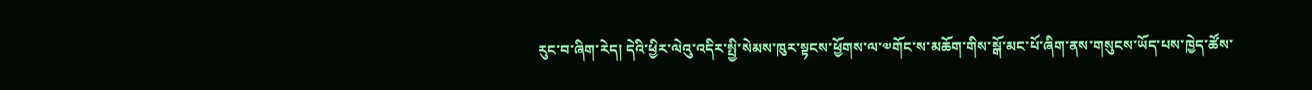རུང་བ་ཞིག་རེད། དེའི་ཕྱིར་ལེའུ་འདིར་སྤྱི་སེམས་ཁུར་སྟངས་ཕྱོགས་ལ་༧གོང་ས་མཆོག་གིས་སྒོ་མང་པོ་ཞིག་ནས་གསུངས་ཡོད་པས་ཁྱེད་ཚོས་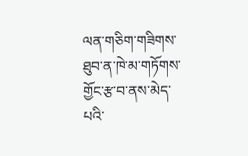ལན་གཅིག་གཟིགས་ཐུབ་ན་ཁེ་མ་གཏོགས་གྱོང་རྩ་བ་ནས་མེད་པའི་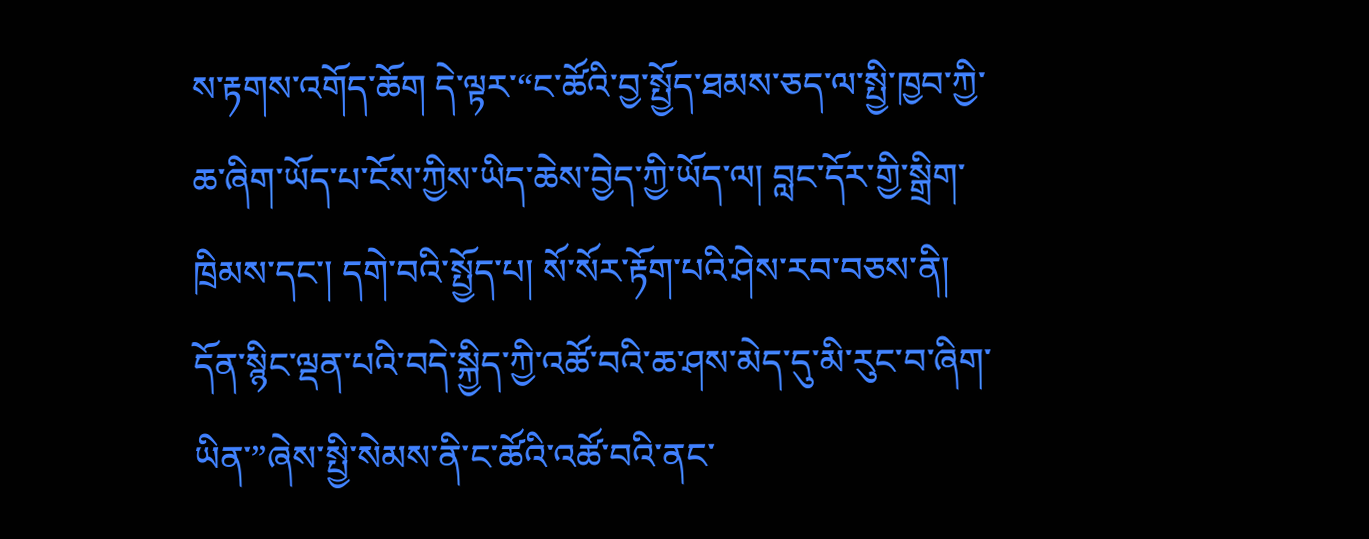ས་རྟགས་འགོད་ཆོག དེ་ལྟར་“ང་ཚོའི་བྱ་སྤྱོད་ཐམས་ཅད་ལ་སྤྱི་ཁྱབ་ཀྱི་ཆ་ཞིག་ཡོད་པ་ངོས་ཀྱིས་ཡིད་ཆེས་བྱེད་ཀྱི་ཡོད་ལ། བླང་དོར་གྱི་སྒྲིག་ཁྲིམས་དང་། དགེ་བའི་སྤྱོད་པ། སོ་སོར་རྟོག་པའི་ཤེས་རབ་བཅས་ནི། དོན་སྙིང་ལྡན་པའི་བདེ་སྐྱིད་ཀྱི་འཚོ་བའི་ཆ་ཤས་མེད་དུ་མི་རུང་བ་ཞིག་ཡིན་”ཞེས་སྤྱི་སེམས་ནི་ང་ཚོའི་འཚོ་བའི་ནང་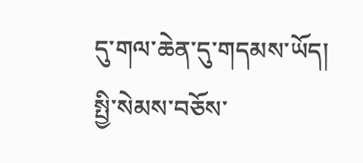དུ་གལ་ཆེན་དུ་གདམས་ཡོད།
སྤྱི་སེམས་བཅོས་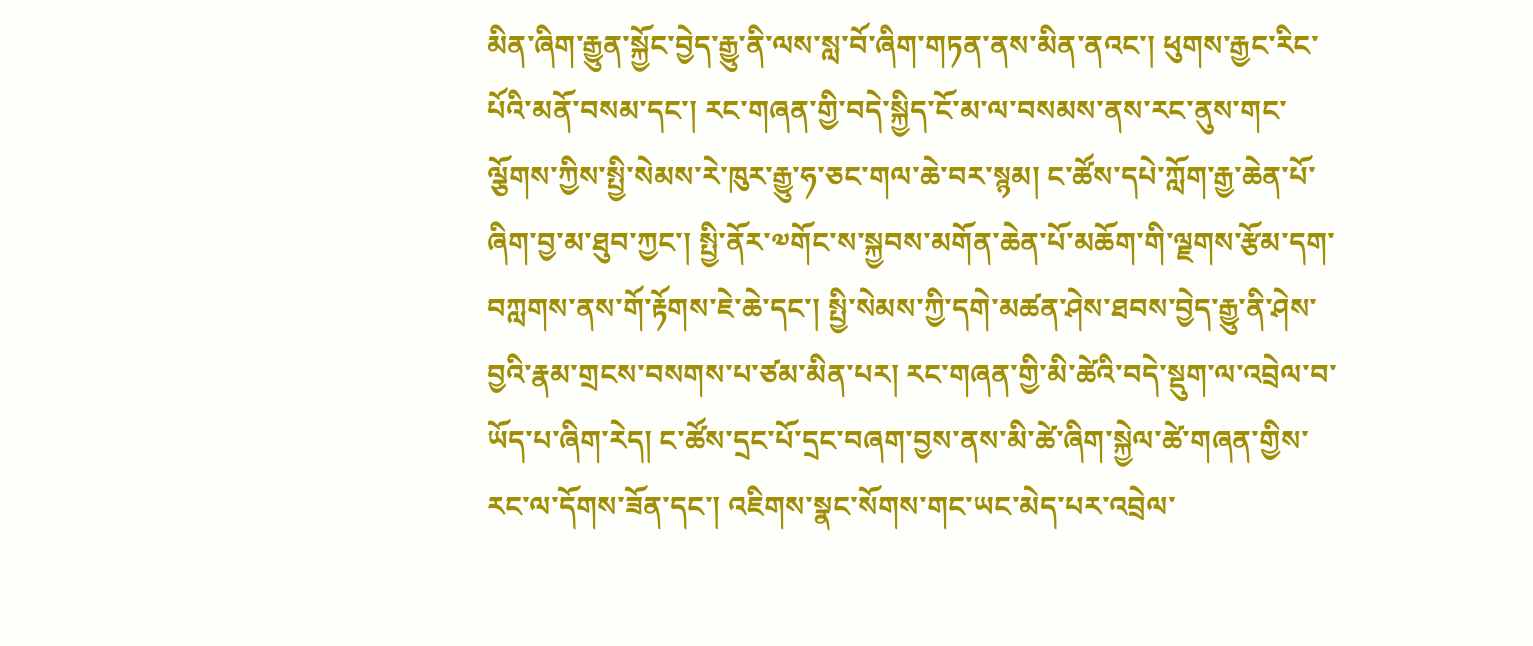མིན་ཞིག་རྒྱུན་སྐྱོང་བྱེད་རྒྱུ་ནི་ལས་སླ་བོ་ཞིག་གཏན་ནས་མིན་ནའང་། ཕུགས་རྒྱང་རིང་པོའི་མནོ་བསམ་དང་། རང་གཞན་གྱི་བདེ་སྐྱིད་ངོ་མ་ལ་བསམས་ནས་རང་ནུས་གང་ལྕོགས་ཀྱིས་སྤྱི་སེམས་རེ་ཁུར་རྒྱུ་ཧ་ཅང་གལ་ཆེ་བར་སྙམ། ང་ཚོས་དཔེ་ཀློག་རྒྱ་ཆེན་པོ་ཞིག་བྱ་མ་ཐུབ་ཀྱང་། སྤྱི་ནོར་༧གོང་ས་སྐྱབས་མགོན་ཆེན་པོ་མཆོག་གི་ལྗགས་རྩོམ་དག་བཀླགས་ནས་གོ་རྟོགས་ཇེ་ཆེ་དང་། སྤྱི་སེམས་ཀྱི་དགེ་མཚན་ཤེས་ཐབས་བྱེད་རྒྱུ་ནི་ཤེས་བྱའི་རྣམ་གྲངས་བསགས་པ་ཙམ་མིན་པར། རང་གཞན་གྱི་མི་ཚེའི་བདེ་སྡུག་ལ་འབྲེལ་བ་ཡོད་པ་ཞིག་རེད། ང་ཚོས་དྲང་པོ་དྲང་བཞག་བྱས་ནས་མི་ཚེ་ཞིག་སྐྱེལ་ཚེ་གཞན་གྱིས་རང་ལ་དོགས་ཟོན་དང་། འཇིགས་སྣང་སོགས་གང་ཡང་མེད་པར་འབྲེལ་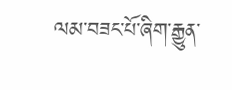ལམ་བཟང་པོ་ཞིག་རྒྱུན་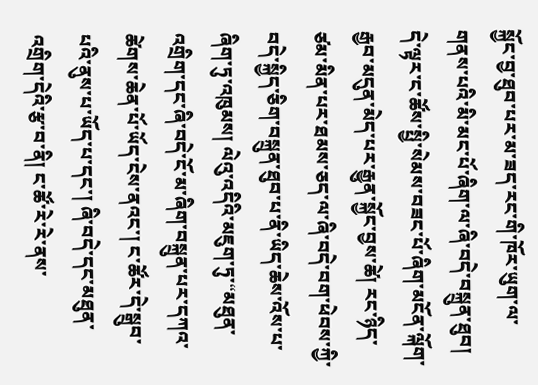སྐྱོང་བྱ་ཐུབ་པར་མ་ཟད་རང་གི་ཁོར་ཡུག་ལ་གནས་པའི་མི་མང་པོ་ཞིག་ལ་ཞི་བདེ་བསྐྲུན་ཐུབ། དེ་ལྟར་ང་ཚོས་སྤྱི་སེམས་བཟང་པོ་ཞིག་མངོན་ལྐོག་རྒྱབ་མདུན་མེད་པར་རྒྱུན་སྐྱོང་བྱས་ཚེ། རང་ཉིད་ཙམ་མིན་པར་ཐམས་ཅད་ལ་ཞི་བདེ་བག་ཕེབས་ཀྱི་བདེ་སྐྱིད་ཅིག་བསྐྲུན་ཐུབ་པ་ནི་ཡིད་ཆེས་འོས་པ་ཞིག་ཏུ་འཁུམས། ལེའུ་འདིའི་མཇུག་ཏུ་“མཐུན་འགྲིག་དང་ཞི་བདེ་ངོ་མ་ཞིག་བསྐྲུན་པར་དཀའ་ཚེགས་ཆེན་པོ་ཡོད་ངེས་ནའང་། ང་ཚོར་དེ་སྒྲུབ་པའི་ནུས་པ་ཡོད་པ་དང་། ཞི་བདེ་དང་མཐུན་འགྲིག་དེའི་རྩ་བ་ནི། ང་ཚོ་རེ་རེ་ནས་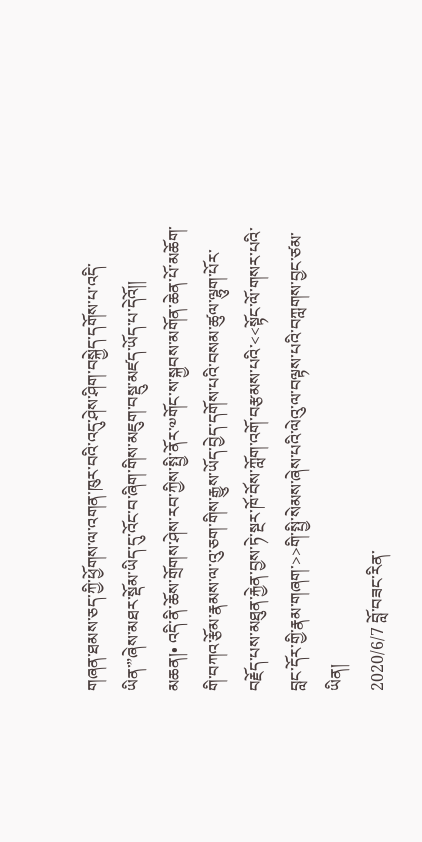གཞན་ཐམས་ཅད་ཀྱི་ཕྱོགས་ལ་འགན་ཁུར་བའི་འདུ་ཤེས་ཤིག་བསྐྱེད་དགོས་པ་འདི་ཡིན་”ཞེས་མཐར་སྡོམ་ཡིད་དུ་འོང་བ་ཞིག་གིས་མཇུག་བསྡུ་མཛད་ཡོད་པ་དེའོ།།
མཆན།• འདི་ནི་ཆོས་གྲོགས་ཤེས་རབ་ཀྱིས་སྤྱི་ནོར་༧གོང་ས་སྐྱབས་མགོན་ཆེན་པོ་མཆོག་གི་བཀའ་རྩོམ་རྣམས་ལ་འུ་ཅག་གིས་རྒྱུས་ཡོད་བྱེད་དགོས་པའི་བསམ་ཚུལ་ལྷུག་པོར་བརྗོད་པས་མཐུན་རྐྱེན་བྱས་ཏེ་སྔར་ཁོ་བོས་ཀློག་འགོ་བརྩམས་པའི་<<སྟོང་ལོ་གསར་པའི་བླང་དོར་གྱི་རྣམ་གཞག་>>གི་སྤྱི་སེམས་ཞེས་པའི་ལེའུ་ལ་བལྟས་པའི་བཀླགས་བྱང་ཙམ་ཡིན།
2020/6/7 བློ་བཟང་རིན་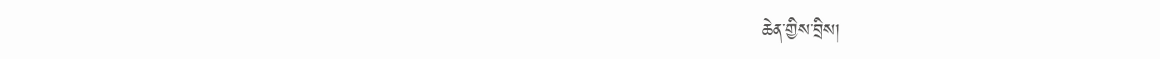ཆེན་གྱིས་བྲིས།